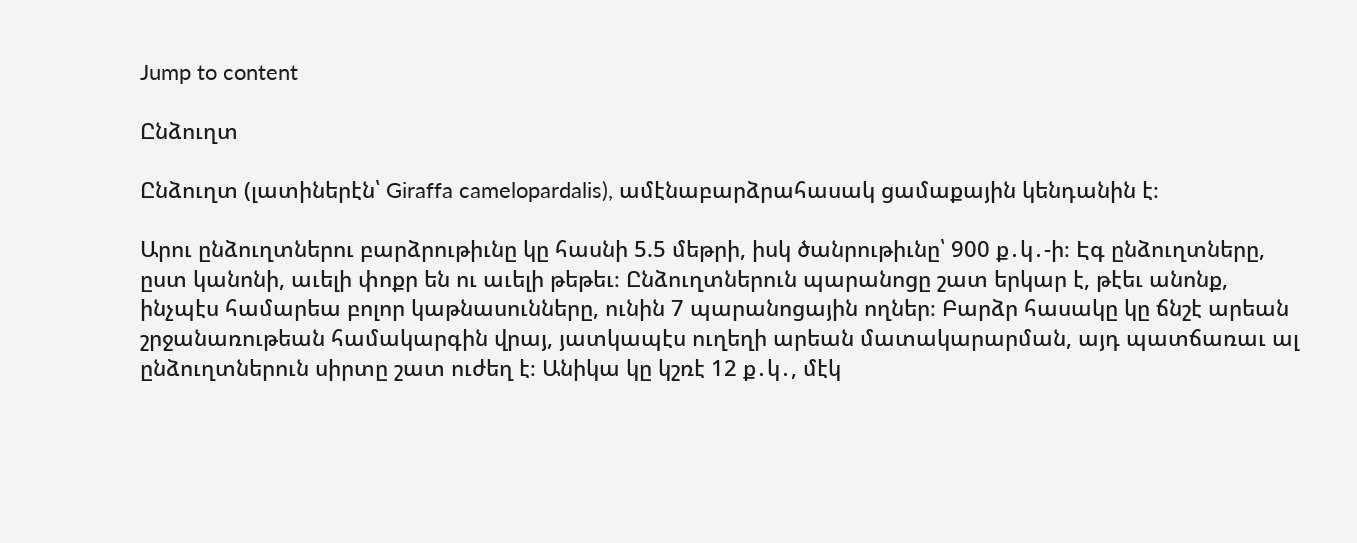Jump to content

Ընձուղտ

Ընձուղտ (լատիներէն՝ Giraffa camelopardalis), ամէնաբարձրահասակ ցամաքային կենդանին է։

Արու ընձուղտներու բարձրութիւնը կը հասնի 5.5 մեթրի, իսկ ծանրութիւնը՝ 900 ք․կ․-ի։ Էգ ընձուղտները, ըստ կանոնի, աւելի փոքր են ու աւելի թեթեւ։ Ընձուղտներուն պարանոցը շատ երկար է, թէեւ անոնք, ինչպէս համարեա բոլոր կաթնասունները, ունին 7 պարանոցային ողներ։ Բարձր հասակը կը ճնշէ արեան շրջանառութեան համակարգին վրայ, յատկապէս ուղեղի արեան մատակարարման, այդ պատճառաւ ալ ընձուղտներուն սիրտը շատ ուժեղ է։ Անիկա կը կշռէ 12 ք․կ․, մէկ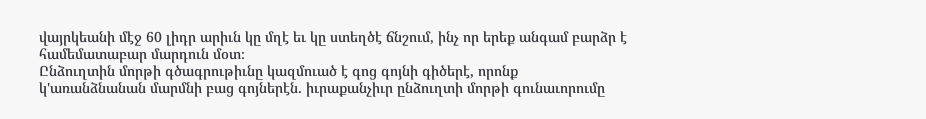վայրկեանի մէջ 60 լիդր արիւն կը մղէ եւ կը ստեղծէ ճնշում, ինչ որ երեք անգամ բարձր է համեմատաբար մարդուն մօտ։
Ընձուղտին մորթի գծագրութիւնը կազմուած է գոց գոյնի գիծերէ, որոնք կ'առանձնանան մարմնի բաց գոյներէն. իւրաքանչիւր ընձուղտի մորթի գունաւորումը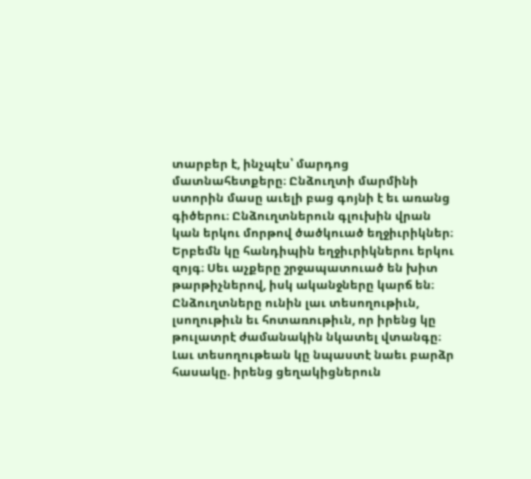տարբեր է, ինչպէս՝ մարդոց մատնահետքերը։ Ընձուղտի մարմինի ստորին մասը աւելի բաց գոյնի է եւ առանց գիծերու։ Ընձուղտներուն գլուխին վրան կան երկու մորթով ծածկուած եղջիւրիկներ։ Երբեմն կը հանդիպին եղջիւրիկներու երկու զոյգ։ Սեւ աչքերը շրջապատուած են խիտ թարթիչներով, իսկ ականջները կարճ են։ Ընձուղտները ունին լաւ տեսողութիւն, լսողութիւն եւ հոտառութիւն, որ իրենց կը թուլատրէ ժամանակին նկատել վտանգը։ Լաւ տեսողութեան կը նպաստէ նաեւ բարձր հասակը. իրենց ցեղակիցներուն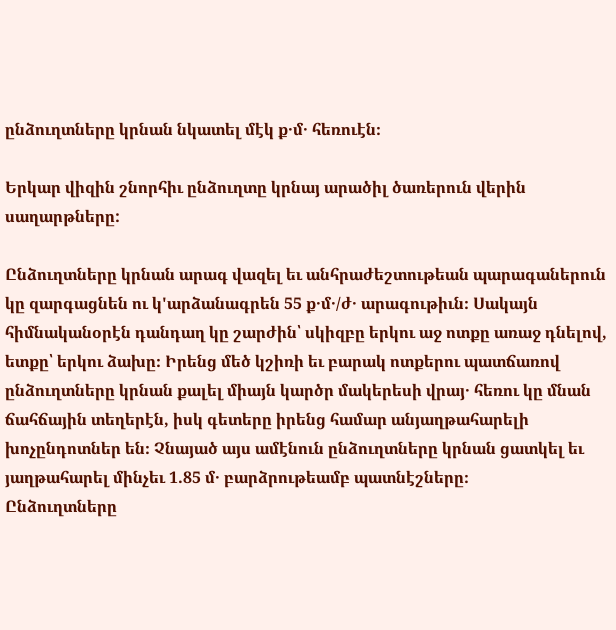ընձուղտները կրնան նկատել մէկ ք․մ․ հեռուէն։

Երկար վիզին շնորհիւ ընձուղտը կրնայ արածիլ ծառերուն վերին սաղարթները:

Ընձուղտները կրնան արագ վազել եւ անհրաժեշտութեան պարագաներուն կը զարգացնեն ու կ'արձանագրեն 55 ք․մ․/ժ․ արագութիւն։ Սակայն հիմնականօրէն դանդաղ կը շարժին՝ սկիզբը երկու աջ ոտքը առաջ դնելով, ետքը՝ երկու ձախը։ Իրենց մեծ կշիռի եւ բարակ ոտքերու պատճառով ընձուղտները կրնան քալել միայն կարծր մակերեսի վրայ․ հեռու կը մնան ճահճային տեղերէն, իսկ գետերը իրենց համար անյաղթահարելի խոչընդոտներ են։ Չնայած այս ամէնուն ընձուղտները կրնան ցատկել եւ յաղթահարել մինչեւ 1.85 մ․ բարձրութեամբ պատնէշները։
Ընձուղտները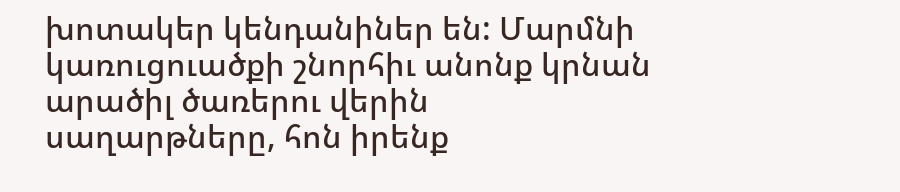խոտակեր կենդանիներ են: Մարմնի կառուցուածքի շնորհիւ անոնք կրնան արածիլ ծառերու վերին սաղարթները, հոն իրենք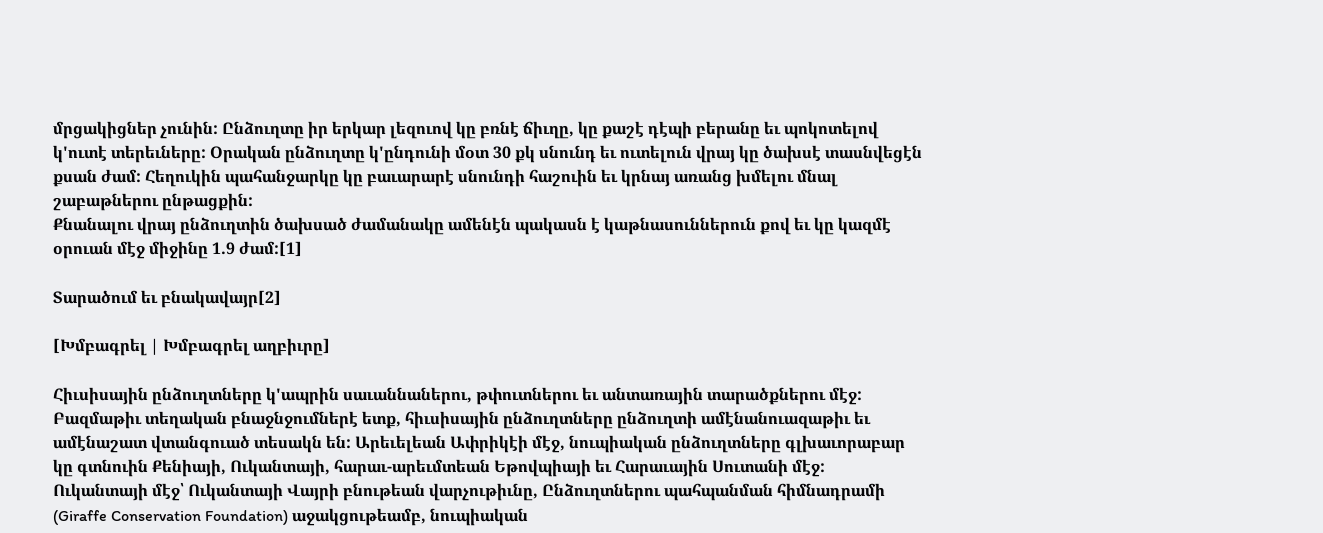մրցակիցներ չունին: Ընձուղտը իր երկար լեզուով կը բռնէ ճիւղը, կը քաշէ դէպի բերանը եւ պոկոտելով կ'ուտէ տերեւները: Օրական ընձուղտը կ'ընդունի մօտ 30 քկ սնունդ եւ ուտելուն վրայ կը ծախսէ տասնվեցէն քսան ժամ: Հեղուկին պահանջարկը կը բաւարարէ սնունդի հաշուին եւ կրնայ առանց խմելու մնալ շաբաթներու ընթացքին:
Քնանալու վրայ ընձուղտին ծախսած ժամանակը ամենէն պակասն է կաթնասուններուն քով եւ կը կազմէ օրուան մէջ միջինը 1.9 ժամ:[1]

Տարածում եւ բնակավայր[2]

[Խմբագրել | Խմբագրել աղբիւրը]

Հիւսիսային ընձուղտները կ'ապրին սաւաննաներու, թփուտներու եւ անտառային տարածքներու մէջ: Բազմաթիւ տեղական բնաջնջումներէ ետք, հիւսիսային ընձուղտները ընձուղտի ամէնանուազաթիւ եւ ամէնաշատ վտանգուած տեսակն են: Արեւելեան Ափրիկէի մէջ, նուպիական ընձուղտները գլխաւորաբար կը գտնուին Քենիայի, Ուկանտայի, հարաւ-արեւմտեան Եթովպիայի եւ Հարաւային Սուտանի մէջ: Ուկանտայի մէջ՝ Ուկանտայի Վայրի բնութեան վարչութիւնը, Ընձուղտներու պահպանման հիմնադրամի (Giraffe Conservation Foundation) աջակցութեամբ, նուպիական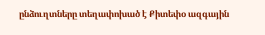ընձուղտները տեղափոխած է Քիտեփօ ազգային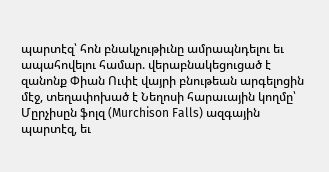պարտէզ՝ հոն բնակչութիւնը ամրապնդելու եւ ապահովելու համար. վերաբնակեցուցած է զանոնք Փիան Ուփէ վայրի բնութեան արգելոցին մէջ, տեղափոխած է Նեղոսի հարաւային կողմը՝ Մըրչիսըն ֆոլզ (Murchison Falls) ազգային պարտէզ, եւ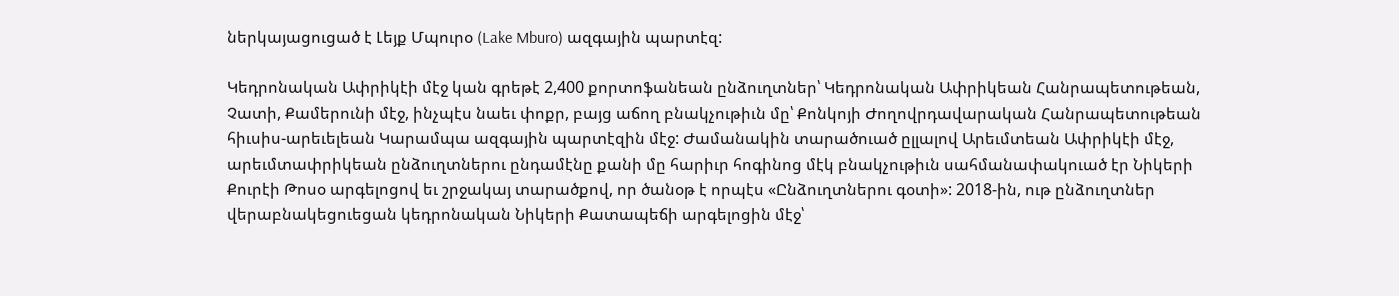ներկայացուցած է Լեյք Մպուրօ (Lake Mburo) ազգային պարտէզ:

Կեդրոնական Ափրիկէի մէջ կան գրեթէ 2,400 քորտոֆանեան ընձուղտներ՝ Կեդրոնական Ափրիկեան Հանրապետութեան, Չատի, Քամերունի մէջ, ինչպէս նաեւ փոքր, բայց աճող բնակչութիւն մը՝ Քոնկոյի Ժողովրդավարական Հանրապետութեան հիւսիս-արեւելեան Կարամպա ազգային պարտէզին մէջ: Ժամանակին տարածուած ըլլալով Արեւմտեան Ափրիկէի մէջ, արեւմտափրիկեան ընձուղտներու ընդամէնը քանի մը հարիւր հոգինոց մէկ բնակչութիւն սահմանափակուած էր Նիկերի Քուրէի Թոսօ արգելոցով եւ շրջակայ տարածքով, որ ծանօթ է որպէս «Ընձուղտներու գօտի»: 2018-ին, ութ ընձուղտներ վերաբնակեցուեցան կեդրոնական Նիկերի Քատապեճի արգելոցին մէջ՝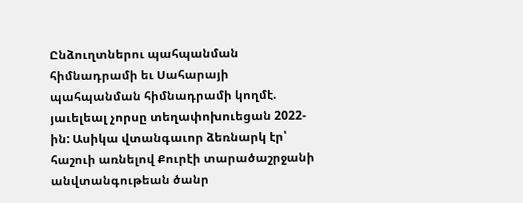Ընձուղտներու պահպանման հիմնադրամի եւ Սահարայի պահպանման հիմնադրամի կողմէ. յաւելեալ չորսը տեղափոխուեցան 2022-ին: Ասիկա վտանգաւոր ձեռնարկ էր՝ հաշուի առնելով Քուրէի տարածաշրջանի անվտանգութեան ծանր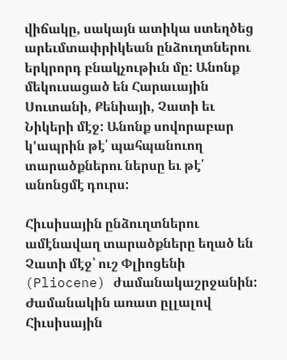վիճակը, սակայն ատիկա ստեղծեց արեւմտափրիկեան ընձուղտներու երկրորդ բնակչութիւն մը: Անոնք մեկուսացած են Հարաւային Սուտանի, Քենիայի, Չատի եւ Նիկերի մէջ: Անոնք սովորաբար կ'ապրին թէ՛ պահպանուող տարածքներու ներսը եւ թէ՛ անոնցմէ դուրս:

Հիւսիսային ընձուղտներու ամէնավաղ տարածքները եղած են Չատի մէջ՝ ուշ Փլիոցենի (Pliocene) ժամանակաշրջանին: Ժամանակին առատ ըլլալով Հիւսիսային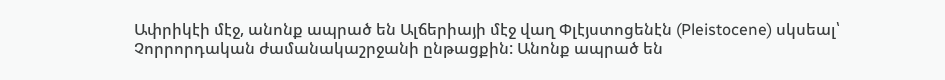Ափրիկէի մէջ, անոնք ապրած են Ալճերիայի մէջ վաղ Փլէյստոցենէն (Pleistocene) սկսեալ՝ Չորրորդական ժամանակաշրջանի ընթացքին: Անոնք ապրած են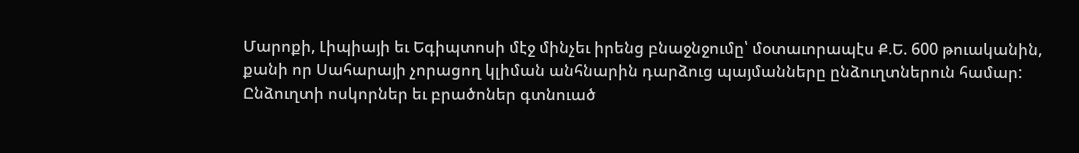Մարոքի, Լիպիայի եւ Եգիպտոսի մէջ մինչեւ իրենց բնաջնջումը՝ մօտաւորապէս Ք.Ե. 600 թուականին, քանի որ Սահարայի չորացող կլիման անհնարին դարձուց պայմանները ընձուղտներուն համար: Ընձուղտի ոսկորներ եւ բրածոներ գտնուած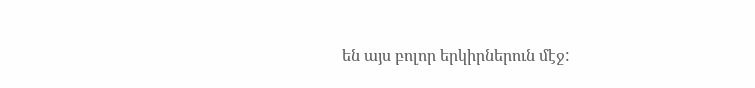են այս բոլոր երկիրներուն մէջ: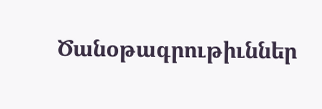Ծանօթագրութիւններ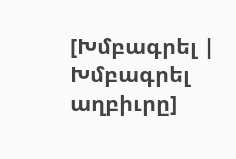[Խմբագրել | Խմբագրել աղբիւրը]